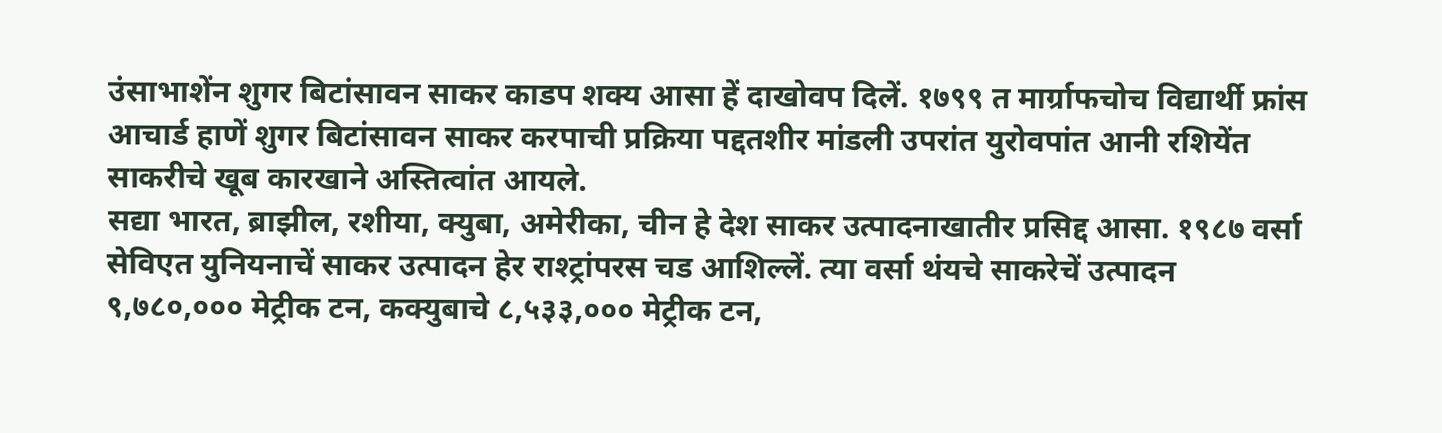उंसाभाशेंन शुगर बिटांसावन साकर काडप शक्य आसा हें दाखोवप दिलें. १७९९ त मार्ग्राफचोच विद्यार्थी फ्रांस आचार्ड हाणें शुगर बिटांसावन साकर करपाची प्रक्रिया पद्दतशीर मांडली उपरांत युरोवपांत आनी रशियेंत साकरीचे खूब कारखाने अस्तित्वांत आयले.
सद्या भारत, ब्राझील, रशीया, क्युबा, अमेरीका, चीन हे देश साकर उत्पादनाखातीर प्रसिद्द आसा. १९८७ वर्सा सेविएत युनियनाचें साकर उत्पादन हेर राश्ट्रांपरस चड आशिल्लें. त्या वर्सा थंयचे साकरेचें उत्पादन ९,७८०,००० मेट्रीक टन, कक्युबाचे ८,५३३,००० मेट्रीक टन,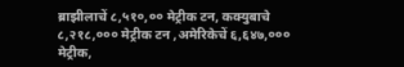ब्राझीलाचें ८,५१०,०० मेट्रीक टन, कक्युबाचे ८,२१८,००० मेट्रीक टन ,अमेरिकेचें ६,६४७,००० मेट्रीक,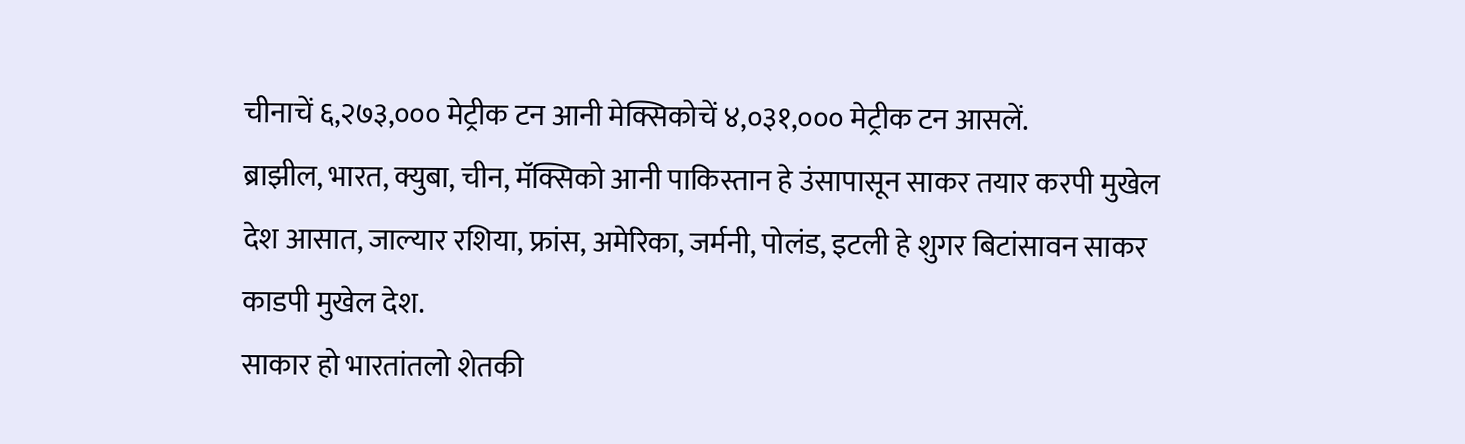चीनाचें ६,२७३,००० मेट्रीक टन आनी मेक्सिकोचें ४,०३१,००० मेट्रीक टन आसलें.
ब्राझील, भारत, क्युबा, चीन, मॅक्सिको आनी पाकिस्तान हे उंसापासून साकर तयार करपी मुखेल देश आसात, जाल्यार रशिया, फ्रांस, अमेरिका, जर्मनी, पोलंड, इटली हे शुगर बिटांसावन साकर काडपी मुखेल देश.
साकार हो भारतांतलो शेतकी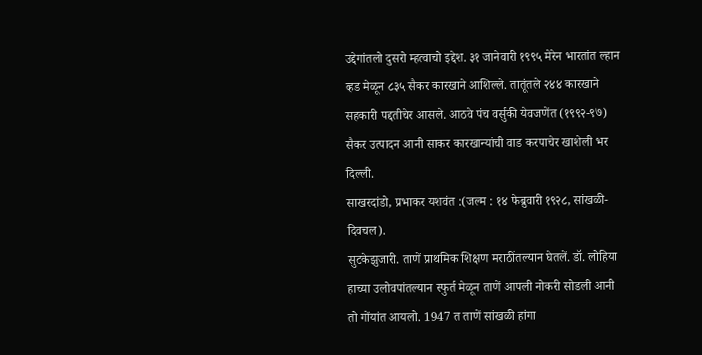उद्देगांतलो दुसरो म्हत्वाचो इद्देश. ३१ जानेवारी १९९५ मेरेन भारतांत ल्हान व्हड मेळून ८३५ सैकर कारखाने आशिल्ले. तातूंतले २४४ कारखाने सहकारी पद्दतीचेर आसले. आठवे पंच वर्सुकी येवजणेंत (१९९२-९७) सैकर उत्पादन आनी साकर कारखान्यांची वाड करपाचेर खाशेली भर दिल्ली.
साखरदांडो, प्रभाकर यशवंत :(जल्म : १४ फेब्रुवारी १९२८, सांखळी-दिवचल).
सुटकेझुजारी. ताणें प्राथमिक शिक्षण मराठींतल्यान घेतलें. डॉ. लोहिया हाच्या उलोवपांतल्यान स्फुर्त मेळून ताणें आपली नोकरी सोडली आनी तो गोंयांत आयलो. 1947 त ताणें सांखळी हांगा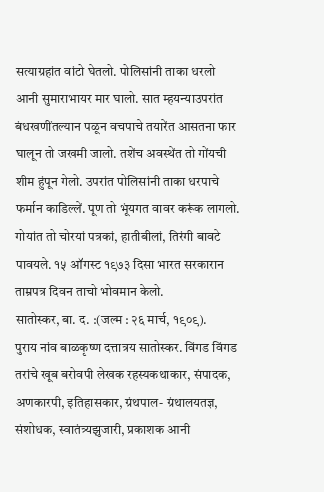सत्याग्रहांत वांटो घेतलो. पोलिसांनी ताका धरलो आनी सुमाराभायर मार घालो. सात म्हयन्याउपरांत बंधखणींतल्यान पळून वचपाचे तयारेंत आसतना फार घालून तो जखमी जालो. तशेंच अवस्थेंत तो गोंयची शीम हुंपून गेलो. उपरांत पोलिसांनी ताका धरपाचे फर्मान काडिल्लें. पूण तो भूंयगत वावर करूंक लागलो. गोयांत तो चोरयां पत्रकां, हातीबीलां, तिरंगी बावटे पावयले. १५ ऑगस्ट १९७३ दिसा भारत सरकारान ताम्रपत्र दिवन ताचो भोवमान केलो.
सातोस्कर, बा. द. :(जल्म : २६ मार्च, १९०९).
पुराय नांव बाळकृष्ण दत्तात्रय सातोस्कर. विंगड विंगड तरांचे खूब बरोवपी लेखक रहस्यकथाकार, संपादक, अणकारपी, इतिहासकार, ग्रंथपाल- ग्रंथालयतज्ञ, संशोधक, स्वातंत्र्यझुजारी, प्रकाशक आनी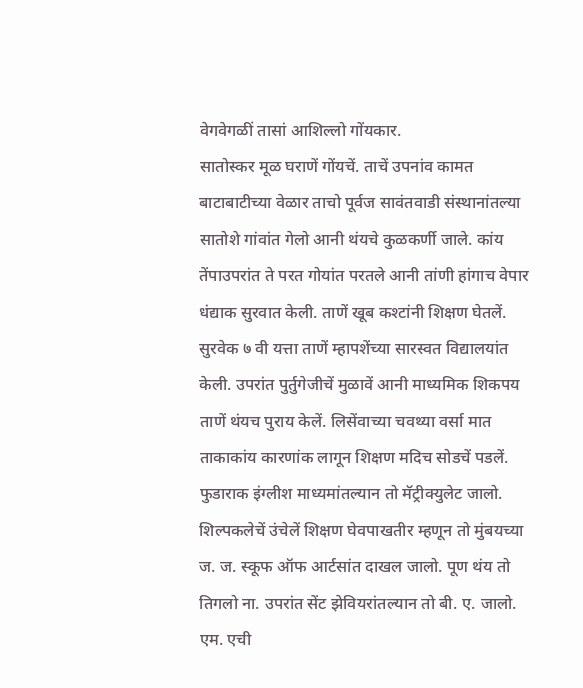वेगवेगळीं तासां आशिल्लो गोंयकार.
सातोस्कर मूळ घराणें गोंयचें. ताचें उपनांव कामत
बाटाबाटीच्या वेळार ताचो पूर्वज सावंतवाडी संस्थानांतल्या सातोशे गांवांत गेलो आनी थंयचे कुळकर्णी जाले. कांय तेंपाउपरांत ते परत गोयांत परतले आनी तांणी हांगाच वेपार धंद्याक सुरवात केली. ताणें खूब कश्टांनी शिक्षण घेतलें. सुरवेक ७ वी यत्ता ताणें म्हापशेंच्या सारस्वत विद्यालयांत केली. उपरांत पुर्तुगेजीचें मुळावें आनी माध्यमिक शिकपय ताणें थंयच पुराय केलें. लिसेंवाच्या चवथ्या वर्सा मात ताकाकांय कारणांक लागून शिक्षण मदिच सोडचें पडलें. फुडाराक इंग्लीश माध्यमांतल्यान तो मॅट्रीक्युलेट जालो. शिल्पकलेचें उंचेलें शिक्षण घेवपाखतीर म्हणून तो मुंबयच्या ज. ज. स्कूफ ऑफ आर्टसांत दाखल जालो. पूण थंय तो तिगलो ना. उपरांत सेंट झेवियरांतल्यान तो बी. ए. जालो. एम. एची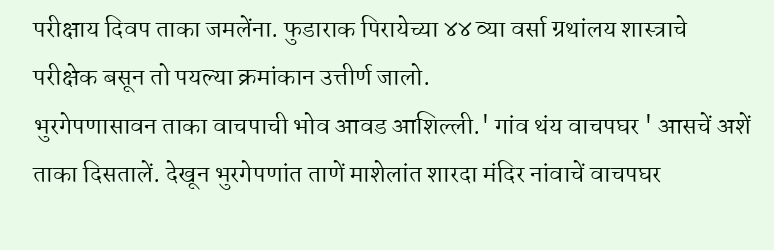परीक्षाय दिवप ताका जमलेंना. फुडाराक पिरायेच्या ४४ व्या वर्सा ग्रथांलय शास्त्राचे परीक्षेक बसून तो पयल्या क्रमांकान उत्तीर्ण जालो.
भुरगेपणासावन ताका वाचपाची भोव आवड आशिल्ली.' गांव थंय वाचपघर ' आसचें अशें ताका दिसतालें. देखून भुरगेपणांत ताणें माशेलांत शारदा मंदिर नांवाचें वाचपघर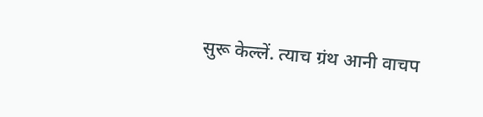सुरू केल्लें. त्याच ग्रंथ आनी वाचप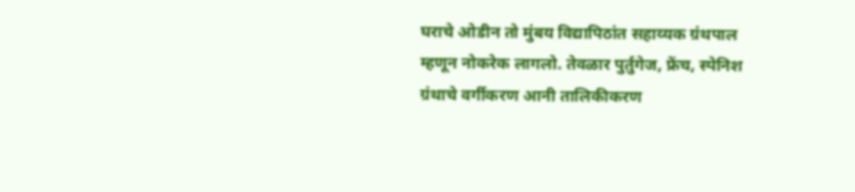घराचे ओडीन तो मुंबय विद्यापिठांत सहाय्यक ग्रंथपाल म्हणून नोकरेक लागलो. तेवळार पुर्तुगेज, फ्रेंच, स्पेनिश ग्रंथाचे वर्गीकरण आनी तालिकीकरण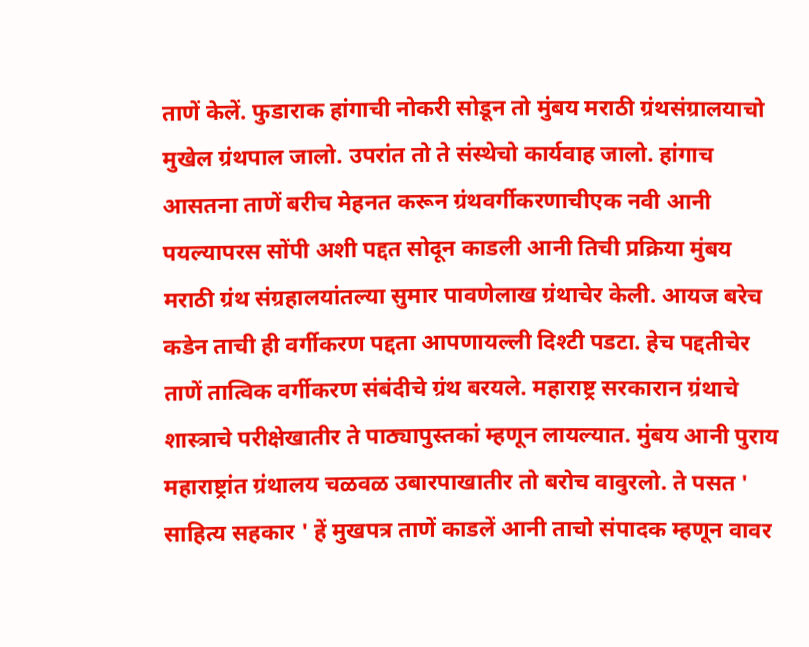ताणें केलें. फुडाराक हांगाची नोकरी सोडून तो मुंबय मराठी ग्रंथसंग्रालयाचो मुखेल ग्रंथपाल जालो. उपरांत तो ते संस्थेचो कार्यवाह जालो. हांगाच आसतना ताणें बरीच मेहनत करून ग्रंथवर्गीकरणाचीएक नवी आनी पयल्यापरस सोंपी अशी पद्दत सोदून काडली आनी तिची प्रक्रिया मुंबय मराठी ग्रंथ संग्रहालयांतल्या सुमार पावणेलाख ग्रंथाचेर केली. आयज बरेच कडेन ताची ही वर्गीकरण पद्दता आपणायल्ली दिश्टी पडटा. हेच पद्दतीचेर ताणें तात्विक वर्गीकरण संबंदीचे ग्रंथ बरयले. महाराष्ट्र सरकारान ग्रंथाचे शास्त्राचे परीक्षेखातीर ते पाठ्यापुस्तकां म्हणून लायल्यात. मुंबय आनी पुराय महाराष्ट्रांत ग्रंथालय चळवळ उबारपाखातीर तो बरोच वावुरलो. ते पसत ' साहित्य सहकार ' हें मुखपत्र ताणें काडलें आनी ताचो संपादक म्हणून वावर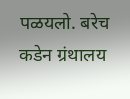पळयलो. बरेच कडेन ग्रंथालय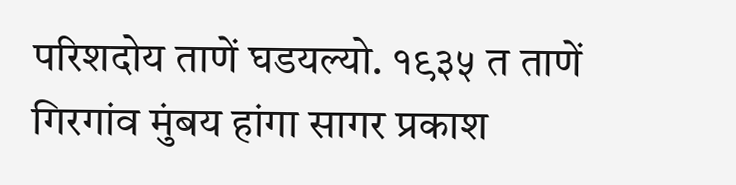परिशदोय ताणें घडयल्यो. १९३५ त ताणें गिरगांव मुंबय हांगा सागर प्रकाश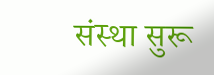संस्था सुरू